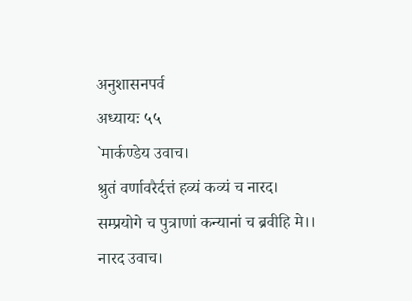अनुशासनपर्व
अध्यायः ५५
`मार्कण्डेय उवाच।
श्रुतं वर्णावरैर्दत्तं हव्यं कव्यं च नारद।
सम्प्रयोगे च पुत्राणां कन्यानां च ब्रवीहि मे।।
नारद उवाच।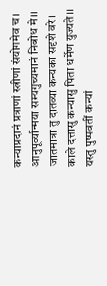कन्याप्रदानं प्रत्राणां स्त्रीणां संयोगमेव च।
आनुपूर्व्यान्मया सम्यगुच्यमानं निबोध मे।।
जातमात्रा तु दातव्या कन्यका सदृशे वरे।
काले दत्तासु कन्यासु पिता धर्मेण युज्यते।।
यस्तु पुष्पवतीं कन्यां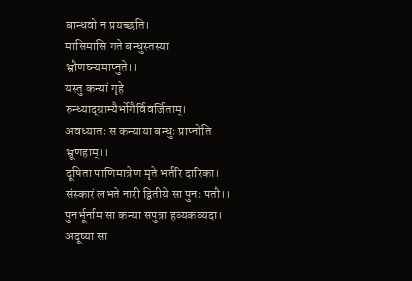बान्धवो न प्रयच्छति।
मासिमासि गते बन्धुस्तस्या भ्रौणघ्न्यमाप्नुते।।
यस्तु कन्यां गृहे रुन्ध्याद्ग्राम्यैर्भोगैर्विवर्जिताम्।
अवध्यातः स कन्याया बन्धुः प्राप्नोति भ्रूणहाम्।।
दूषिता पाणिमात्रेण मृते भर्तरि दारिका।
संस्कारं लभते नारी द्वितीये सा पुनः पतौ।।
पुनर्भूर्नाम सा कन्या सपुत्रा हव्यकव्यदा।
अदूष्या सा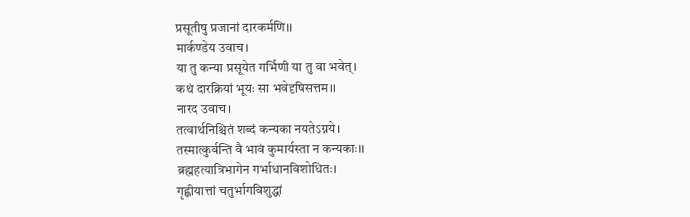प्रसूतीषु प्रजानां दारकर्मणि।।
मार्कण्डेय उवाच।
या तु कन्या प्रसूयेत गर्भिणी या तु वा भवेत्।
कथं दारक्रियां भूयः सा भवेदृषिसत्तम।।
नारद उवाच।
तत्वार्थनिश्चितं शब्दं कन्यका नयतेऽग्नये।
तस्मात्कुर्वन्ति वै भावं कुमार्यस्ता न कन्यकाः।।
ब्रह्महत्यात्रिभागेन गर्भाधानविशोधितः।
गृह्णीयात्तां चतुर्भागविशुद्धां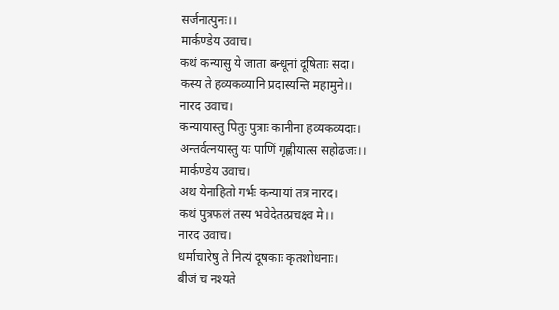सर्जनात्पुनः।।
मार्कण्डेय उवाच।
कथं कन्यासु ये जाता बन्धूनां दूषिताः सदा।
कस्य ते हव्यकव्यानि प्रदास्यन्ति महामुने।।
नारद उवाच।
कन्यायास्तु पितुः पुत्राः कानीना हव्यकव्यदाः।
अन्तर्वत्नयास्तु यः पाणिं गृह्णीयात्स सहोढजः।।
मार्कण्डेय उवाच।
अथ येनाहितो गर्भः कन्यायां तत्र नारद।
कथं पुत्रफलं तस्य भवेदेतत्प्रचक्ष्व मे।।
नारद उवाच।
धर्माचारेषु ते नित्यं दूषकाः कृतशोधनाः।
बीजं च नश्यते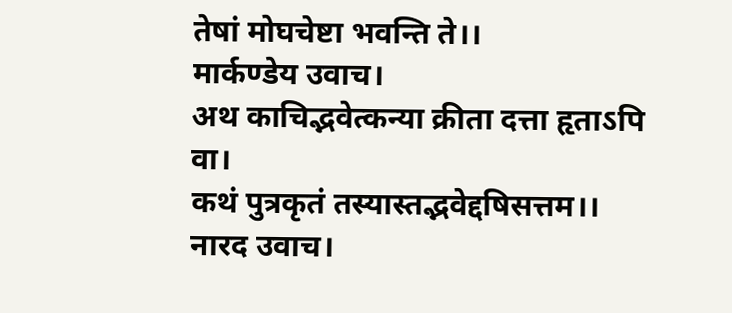तेषां मोघचेष्टा भवन्ति ते।।
मार्कण्डेय उवाच।
अथ काचिद्भवेत्कन्या क्रीता दत्ता हृताऽपि वा।
कथं पुत्रकृतं तस्यास्तद्भवेद्दषिसत्तम।।
नारद उवाच।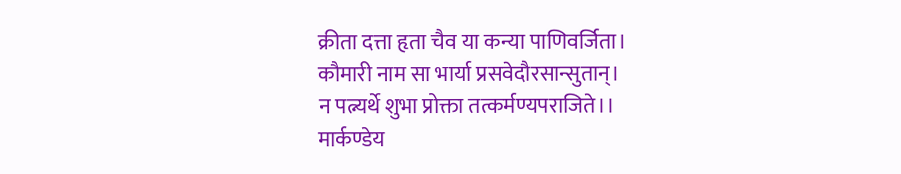क्रीता दत्ता हृता चैव या कन्या पाणिवर्जिता।
कौमारी नाम सा भार्या प्रसवेदौरसान्सुतान्।
न पत्न्यर्थे शुभा प्रोक्ता तत्कर्मण्यपराजिते।।
मार्कण्डेय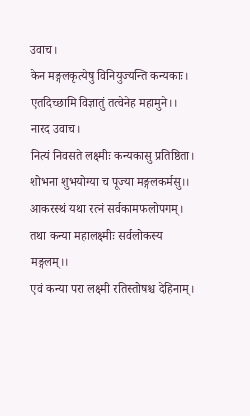उवाच।
केन मङ्गलकृत्येषु विनियुज्यन्ति कन्यकाः।
एतदिच्छामि विज्ञातुं तत्वेनेह महामुने।।
नारद उवाच।
नित्यं निवसते लक्ष्मीः कन्यकासु प्रतिष्ठिता।
शोभना शुभयोग्या च पूज्या मङ्गलकर्मसु।।
आकरस्थं यथा रत्नं सर्वकामफलोपगम्।
तथा कन्या महालक्ष्मीः सर्वलोकस्य मङ्गलम्।।
एवं कन्या परा लक्ष्मी रतिस्तोषश्च देहिनाम्।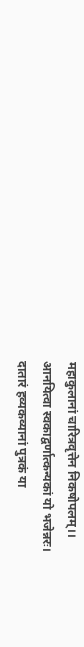महाकुलानां चारित्रवृत्तेन निकषोपलम्।।
आनयित्वा स्वकाद्वर्णात्कन्यकां यो भजेन्नरः।
दातारं हव्यकव्यानां पुत्रकं या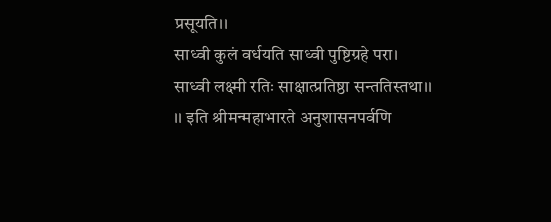प्रसूयति।।
साध्वी कुलं वर्धयति साध्वी पुष्टिग्रहे परा।
साध्वी लक्ष्मी रतिः साक्षात्प्रतिष्ठा सन्ततिस्तथा।।
।। इति श्रीमन्महाभारते अनुशासनपर्वणि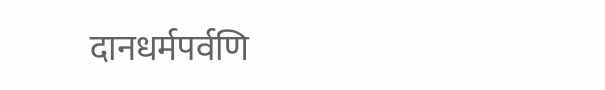दानधर्मपर्वणि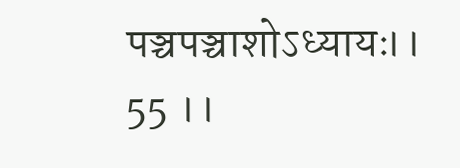पञ्चपञ्चाशोऽध्यायः।। 55 ।।